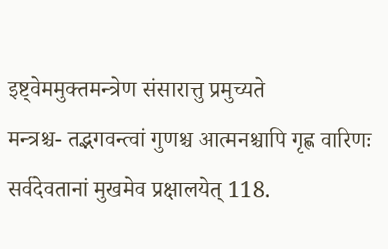इष्ट्वेममुक्तमन्त्रेण संसारात्तु प्रमुच्यते
मन्त्रश्च- तद्भगवन्त्वां गुणश्च आत्मनश्चापि गृह्ण वारिणः सर्वदेवतानां मुखमेव प्रक्षालयेत् 118.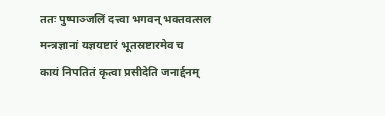ततः पुष्पाञ्जलिं दत्त्वा भगवन् भक्तवत्सल
मन्त्रज्ञानां यज्ञयष्टारं भूतस्रष्टारमेव च
कायं निपतितं कृत्वा प्रसीदेति जनार्द्दनम्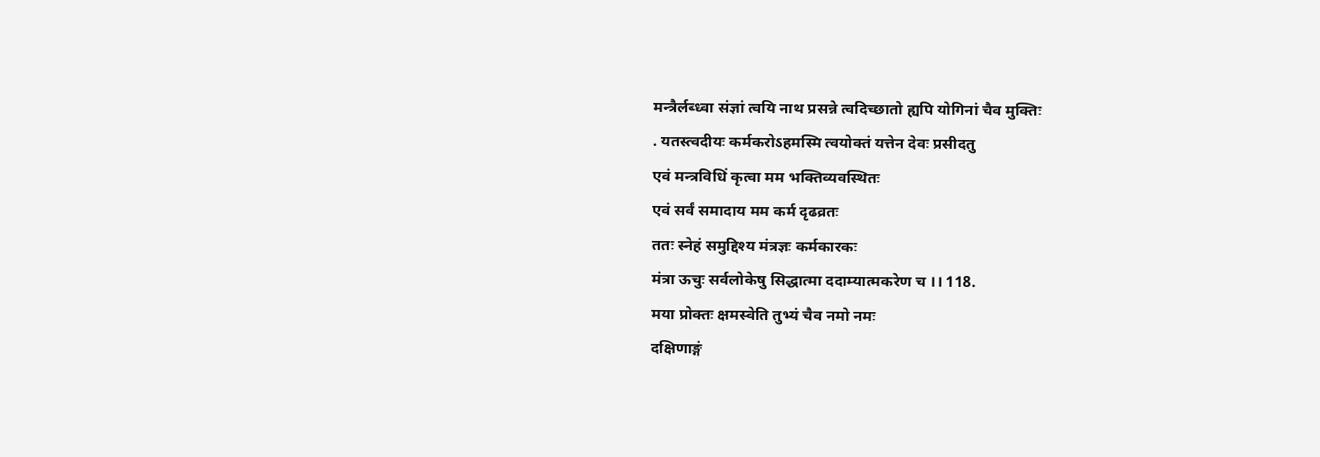मन्त्रैर्लब्ध्वा संज्ञां त्वयि नाथ प्रसन्ने त्वदिच्छातो ह्यपि योगिनां चैव मुक्तिः
. यतस्त्वदीयः कर्मकरोऽहमस्मि त्वयोक्तं यत्तेन देवः प्रसीदतु
एवं मन्त्रविधिं कृत्वा मम भक्तिव्यवस्थितः
एवं सर्वं समादाय मम कर्म दृढव्रतः
ततः स्नेहं समुद्दिश्य मंत्रज्ञः कर्मकारकः
मंत्रा ऊचुः सर्वलोकेषु सिद्धात्मा ददाम्यात्मकरेण च ।। 118.
मया प्रोक्तः क्षमस्वेति तुभ्यं चैव नमो नमः
दक्षिणाङ्गं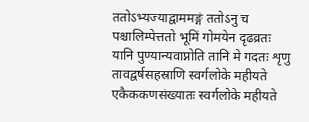ततोऽभ्यज्याद्वाममङ्गं ततोऽनु च
पश्चालिम्पेत्ततो भूमिं गोमयेन दृढव्रतः
यानि पुण्यान्यवाप्नोति तानि मे गदतः शृणु
तावद्वर्षसहस्राणि स्वर्गलोके महीयते
एकैककणसंख्यातः स्वर्गलोके महीयते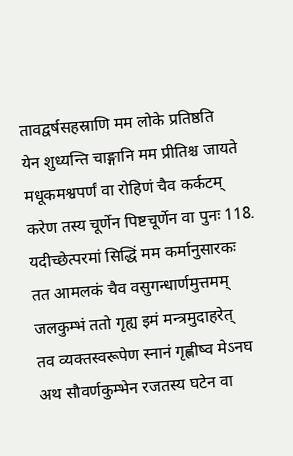तावद्वर्षसहस्राणि मम लोके प्रतिष्ठति
येन शुध्यन्ति चाङ्गानि मम प्रीतिश्च जायते
मधूकमश्वपर्णं वा रोहिणं चैव कर्कटम्
करेण तस्य चूर्णेन पिष्टचूर्णेन वा पुनः 118.
यदीच्छेत्परमां सिद्धिं मम कर्मानुसारकः
तत आमलकं चैव वसुगन्धार्णमुत्तमम्
जलकुम्भं ततो गृह्य इमं मन्त्रमुदाहरेत्
तव व्यक्तस्वरूपेण स्नानं गृह्णीष्व मेऽनघ
अथ सौवर्णकुम्भेन रजतस्य घटेन वा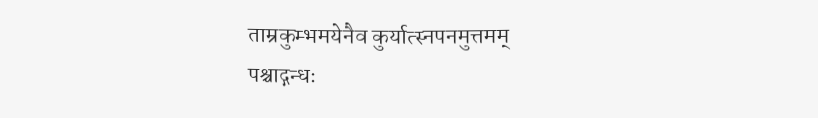ताम्रकुम्भमयेनैव कुर्यात्स्नपनमुत्तमम्
पश्चाद्गन्धः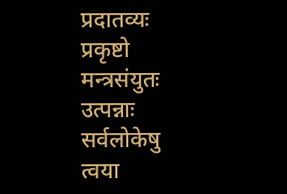प्रदातव्यः प्रकृष्टो मन्त्रसंयुतः
उत्पन्नाः सर्वलोकेषु त्वया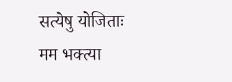सत्येषु योजिताः
मम भक्त्या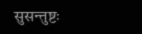सुसन्तुष्टः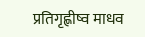प्रतिगृह्णीष्व माधव